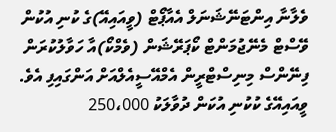ވެލާނާ އިންޓަނޭޝަނަލް އެއާޕޯޓް (ވީއައިއޭ)ގެ ކުނި އުކުން ވޭސްޓް މެނޭޖުމަންޓް ކޯޕަރޭޝަން (ވެމްކޯ)އާ ހަވާލުކުރަން ފިނޭންސް މިނިސްޓްރީން އެމްއޭސީއެލްއަށް އަންގައިފި އެވެ.
ވީއައިއޭގެ ކުކުނި އުކަން ދުވާލަކު 250،000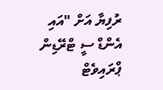ރުފިޔާ އަށް "އައި އެންޑް ސީ ޓްރޭޑިން ޕްރައިވެޓް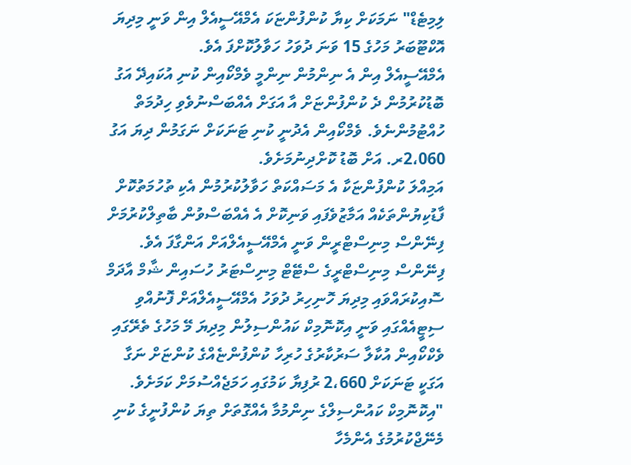ލިމިޓެޑް" ނަމަކަށް ކިޔާ ކުންފުންޏަކަ އެމްއޭސީއެލް އިން ވަނީ މިދިޔަ އޮކްޓޫބަރު މަހުގެ 15 ވަނަ ދުވަހު ހަވާލުކޮށްފަ އެވެ.
އެމްއޭސީއެލް އިން އެ ނިންމުން ނިންމީ ވެމްކޯއިން ކުނި އުކައިދޭ އަގު ބޮޑުކުރުމުން ދެ ކުންފުންޏަށް އާ އަގަށް އެއްބަސްނުވެވި ހިދުމަތް ހުއްޓުމުންނެވެ. ވެމްކޯއިން އެދުނީ ކުނި ޓަނަކަށް ނަގަމުން ދިޔަ އަގު 2،060ރ. އަށް ބޮޑު ކޮށްދިނުމަށެވެ.
އަމިއްލަ ކުންފުންޏަކާ އެ މަސައްކަތް ހަވާލުކުރުމުން އެކި ތުހުމަތުކޮށް ފާޑުކިޔުންތަކެއް އަމާޒުވެފައި ވަނިކޮށް އެ އެއްބަސްވުން ބާތިލްކުރުމަށް ފިނޭންސް މިނިސްޓްރީން ވަނީ އެމްއޭސީއެލްއަށް އަންގާފަ އެވެ.
ފިނޭންސް މިނިސްޓްރީގެ ސްޓޭޓް މިނިސްޓަރު ހުސައިން ޝާމް އާދަމް ސޮއިކުރައްވައި މިދިޔަ ހޮނިހިރު ދުވަހު އެމްއޭސީއެލްއަށް ފޮނުއްވި ސިޓީއެއްގައި ވަނީ އިކޮނޮމިކް ކައުންސިލުން މިދިޔަ މޭ މަހުގެ ތެރޭގައި ވެކްކޯއިން އުކާލާ ސަރުކާރުގެ ހުރިހާ ކުންފުންޏެއްގެ ކުންޏަށް ނަގާ އަގަކީ ޓަނަކަށް 2،660 ރުފިޔާ ކަމުގައި ހަމަޖެއްސުމަށް ކަމަށެވެ.
"އިކޮނޮމިކް ކައުންސިލްގެ ނިންމުމާ އެއްގޮތަށް ތިޔަ ކުންފުނީގެ ކުނި މެނޭޖްކުރުމުގެ އެންމެހާ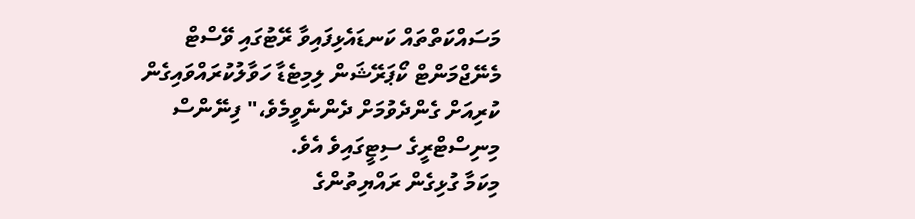މަސައްކަތްތައް ކަނޑައެޅިފައިވާ ރޭޓުގައި ވޭސްޓް މެނޭޖްމަންޓް ކޯޕަރޭޝަން ލިމިޓެޑާ ހަވާލުކުރައްވައިގެން ކުރިއަށް ގެންދެވުމަށް ދެންނެވީމެވެ،" ފިނޭންސް މިނިސްޓްރީގެ ސިޓީގައިވެ އެވެ.
މިކަމާ ގުޅިގެން ރައްޔިތުންގެ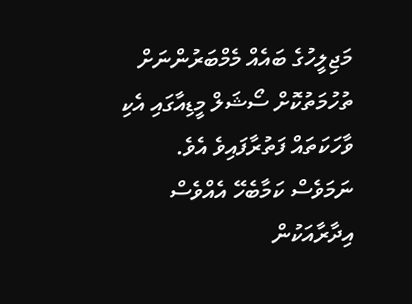މަޖިލީހުގެ ބައެއް މެމްބަރުންނަށް ތުހުމަތުކޮށް ސޯޝަލް މީޑިއާގައި އެކި ވާހަކަތައް ފަތުރާފައިވެ އެވެ. ނަމަވެސް ކަމާބެހޭ އެއްވެސް އިދާރާއަކުން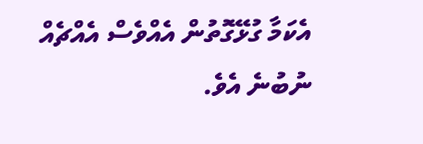އެކަމާ ގުޅޭގޮތުން އެއްވެސް އެއްޗެއް ނުބުނެ އެވެ.